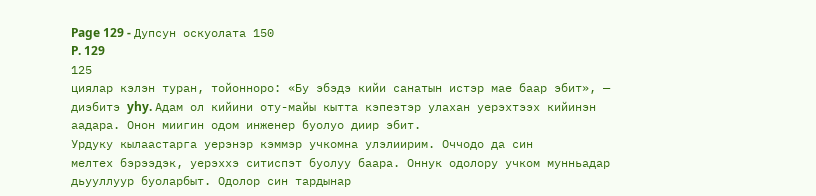Page 129 - Дупсун оскуолата 150
P. 129
125
циялар кэлэн туран, тойонноро: «Бу эбэдэ кийи санатын истэр мае баар эбит», —
диэбитэ yhy. Адам ол кийини оту-майы кытта кэпеэтэр улахан уерэхтээх кийинэн
аадара. Онон миигин одом инженер буолуо диир эбит.
Урдуку кылаастарга уерэнэр кэммэр учкомна улэлиирим. Оччодо да син
мелтех бэрээдэк, уерэххэ ситиспэт буолуу баара. Оннук одолору учком мунньадар
дьууллуур буоларбыт. Одолор син тардынар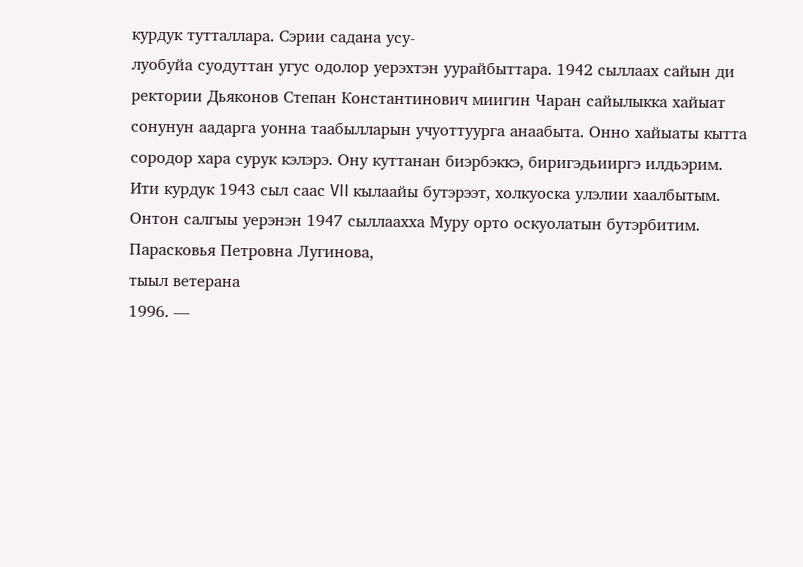курдук тутталлара. Сэрии садана усу-
луобуйа суодуттан угус одолор уерэхтэн уурайбыттара. 1942 сыллаах сайын ди
ректории Дьяконов Степан Константинович миигин Чаран сайылыкка хайыат
сонунун аадарга уонна таабылларын учуоттуурга анаабыта. Онно хайыаты кытта
сородор хара сурук кэлэрэ. Ону куттанан биэрбэккэ, биригэдьииргэ илдьэрим.
Ити курдук 1943 сыл саас VII кылаайы бутэрээт, холкуоска улэлии хаалбытым.
Онтон салгыы уерэнэн 1947 сыллаахха Муру орто оскуолатын бутэрбитим.
Парасковья Петровна Лугинова,
тыыл ветерана
1996. —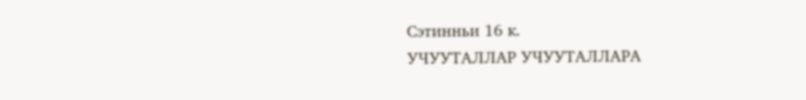Сэтинньи 16 к.
УЧУУТАЛЛАР УЧУУТАЛЛАРА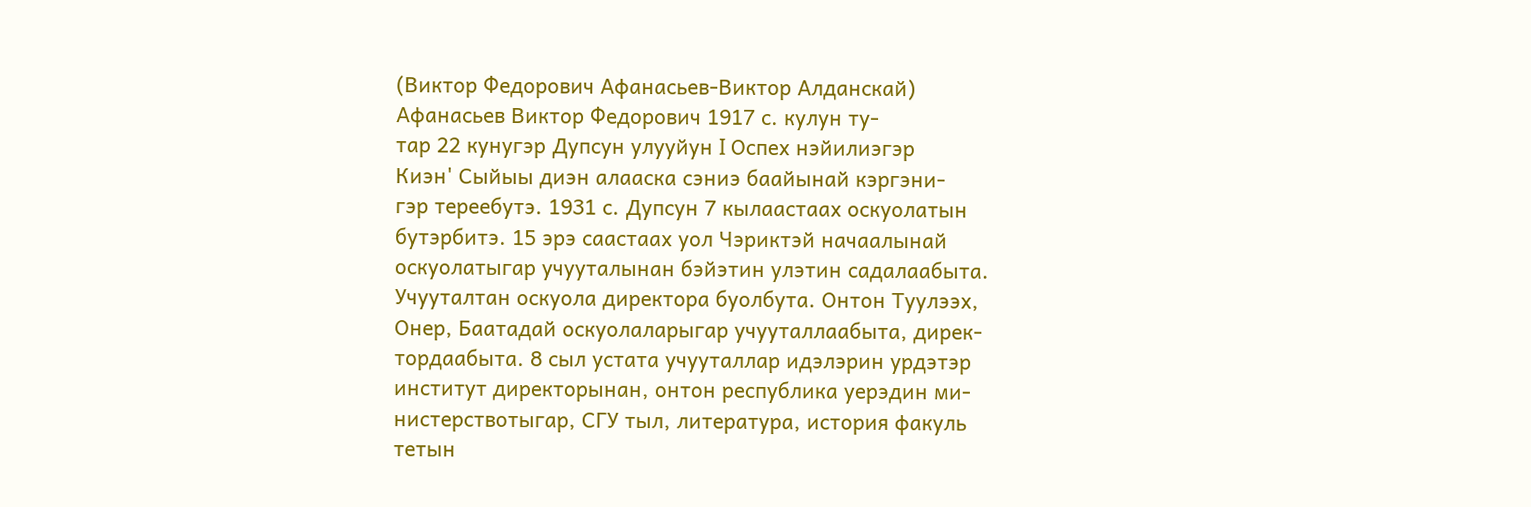(Виктор Федорович Афанасьев-Виктор Алданскай)
Афанасьев Виктор Федорович 1917 с. кулун ту-
тар 22 кунугэр Дупсун улууйун I Оспех нэйилиэгэр
Киэн' Сыйыы диэн алааска сэниэ баайынай кэргэни-
гэр тереебутэ. 1931 с. Дупсун 7 кылаастаах оскуолатын
бутэрбитэ. 15 эрэ саастаах уол Чэриктэй начаалынай
оскуолатыгар учууталынан бэйэтин улэтин садалаабыта.
Учууталтан оскуола директора буолбута. Онтон Туулээх,
Онер, Баатадай оскуолаларыгар учууталлаабыта, дирек-
тордаабыта. 8 сыл устата учууталлар идэлэрин урдэтэр
институт директорынан, онтон республика уерэдин ми-
нистерствотыгар, СГУ тыл, литература, история факуль
тетын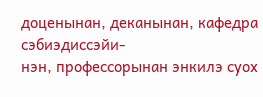доценынан, деканынан, кафедра сэбиэдиссэйи-
нэн, профессорынан энкилэ суох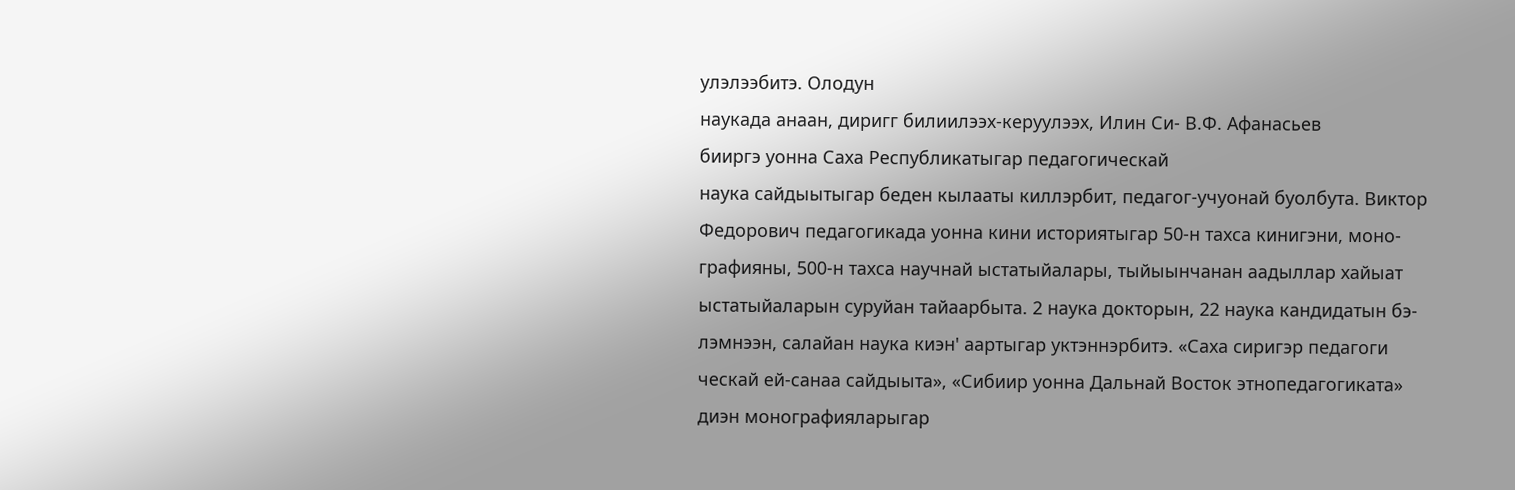улэлээбитэ. Олодун
наукада анаан, диригг билиилээх-керуулээх, Илин Си- В.Ф. Афанасьев
бииргэ уонна Саха Республикатыгар педагогическай
наука сайдыытыгар беден кылааты киллэрбит, педагог-учуонай буолбута. Виктор
Федорович педагогикада уонна кини историятыгар 50-н тахса кинигэни, моно-
графияны, 500-н тахса научнай ыстатыйалары, тыйыынчанан аадыллар хайыат
ыстатыйаларын суруйан тайаарбыта. 2 наука докторын, 22 наука кандидатын бэ-
лэмнээн, салайан наука киэн' аартыгар уктэннэрбитэ. «Саха сиригэр педагоги
ческай ей-санаа сайдыыта», «Сибиир уонна Дальнай Восток этнопедагогиката»
диэн монографияларыгар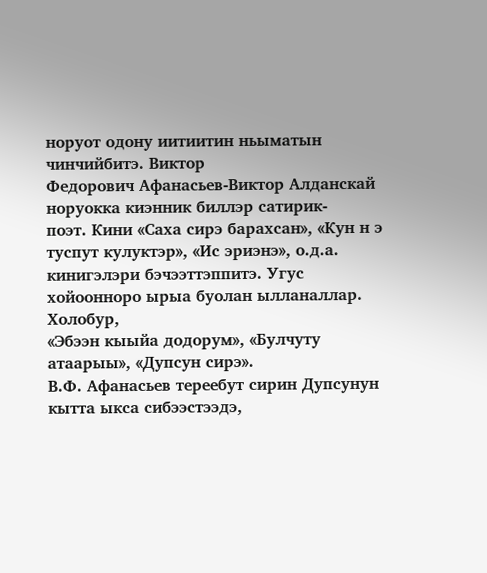норуот одону иитиитин ньыматын чинчийбитэ. Виктор
Федорович Афанасьев-Виктор Алданскай норуокка киэнник биллэр сатирик-
поэт. Кини «Саха сирэ барахсан», «Кун н э туспут кулуктэр», «Ис эриэнэ», о.д.а.
кинигэлэри бэчээттэппитэ. Угус хойоонноро ырыа буолан ылланаллар. Холобур,
«Эбээн кыыйа додорум», «Булчуту атаарыы», «Дупсун сирэ».
В.Ф. Афанасьев тереебут сирин Дупсунун кытта ыкса сибээстээдэ,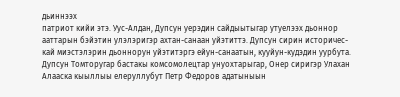дьиннээх
патриот кийи этэ. Уус-Алдан, Дупсун уерэдин сайдыытыгар утуелээх дьоннор
ааттарын бэйэтин улэлэригэр ахтан-санаан уйэтиттэ. Дупсун сирин историчес-
кай миэстэлэрин дьоннорун уйэтитэргэ ейун-санаатын, кууйун-кудэдин уурбута.
Дупсун Томторугар бастакы комсомолецтар унуохтарыгар, Онер сиригэр Улахан
Алааска кыыллыы елеруллубут Петр Федоров адатыныын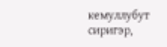кемуллубут сиригэр,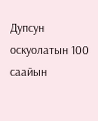Дупсун оскуолатын 100 саайын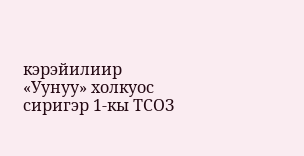кэрэйилиир «Уунуу» холкуос сиригэр 1-кы ТСОЗ